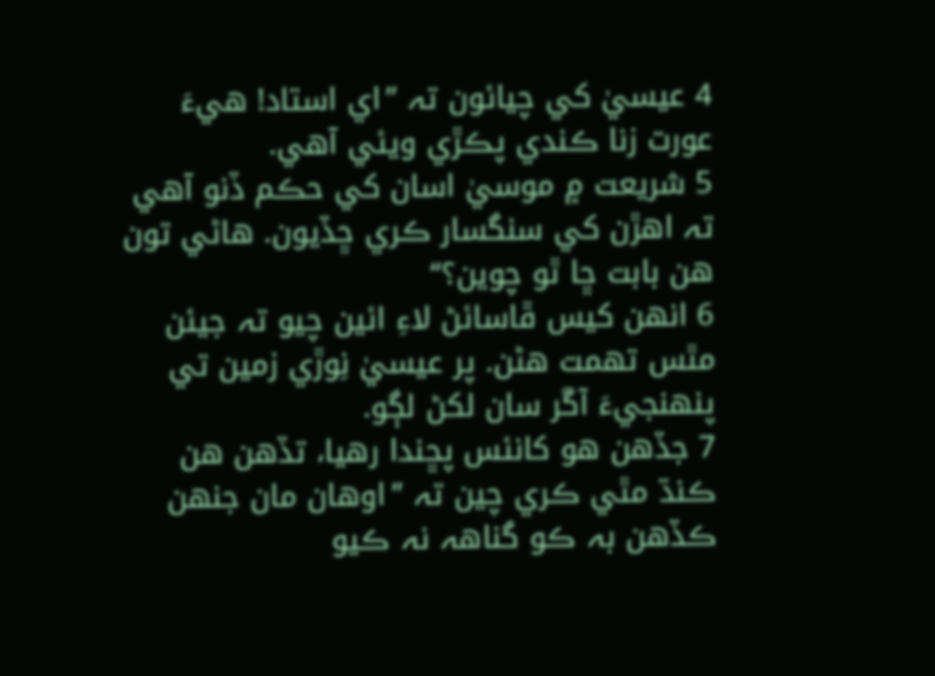4 عيسيٰ کي چيائون تہ ”اي استاد! ھيءَ عورت زنا ڪندي پڪڙي ويئي آھي.
5 شريعت ۾ موسيٰ اسان کي حڪم ڏنو آھي تہ اھڙن کي سنگسار ڪري ڇڏيون. ھاڻي تون ھن بابت ڇا ٿو چوين؟“
6 انھن کيس ڦاسائڻ لاءِ ائين چيو تہ جيئن مٿس تھمت ھڻن. پر عيسيٰ نِوڙي زمين تي پنھنجيءَ آڱر سان لکڻ لڳو.
7 جڏھن ھو کانئس پڇندا رھيا، تڏھن ھن ڪنڌ مٿي ڪري چين تہ ”اوھان مان جنھن ڪڏھن بہ ڪو گناھہ نہ ڪيو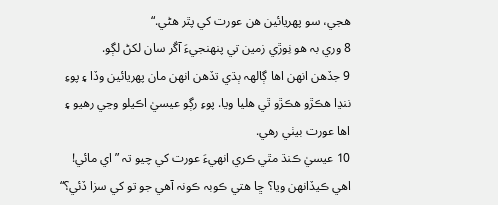ھجي، سو پھريائين ھن عورت کي پٿر ھڻي.“
8 وري بہ ھو نِوڙي زمين تي پنھنجيءَ آڱر سان لکڻ لڳو.
9 جڏھن انھن اھا ڳالھہ ٻڌي تڏھن انھن مان پھريائين وڏا ۽ پوءِ ننڍا ھڪڙو ھڪڙو ٿي ھليا ويا. پوءِ رڳو عيسيٰ اڪيلو وڃي رھيو ۽ اھا عورت بيٺي رھي.
10 عيسيٰ ڪنڌ مٿي ڪري انھيءَ عورت کي چيو تہ ”اي مائي! اھي ڪيڏانھن ويا؟ ڇا ھتي ڪوبہ ڪونہ آھي جو تو کي سزا ڏئي؟“